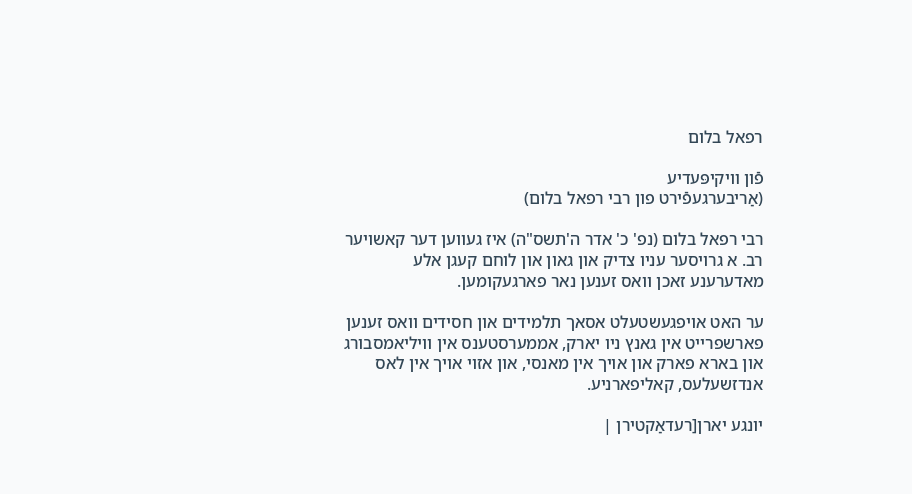רפאל בלום

פֿון װיקיפּעדיע
(אַריבערגעפֿירט פון רבי רפאל בלום)

רבי רפאל בלום (נפ' כ' אדר ה'תשס"ה) איז געווען דער קאשויער רב. א גרויסער עניו צדיק און גאון און לוחם קעגן אלע מאדערענע זאכן וואס זענען נאר פארגעקומען.

ער האט אויפגעשטעלט אסאך תלמידים און חסידים וואס זענען פארשפרייט אין גאנץ ניו יארק, אממערסטענס אין וויליאמסבורג און בארא פארק און אויך אין מאנסי, און אזוי אויך אין לאס אנדזשעלעס, קאליפארניע.

יונגע יארן[רעדאַקטירן |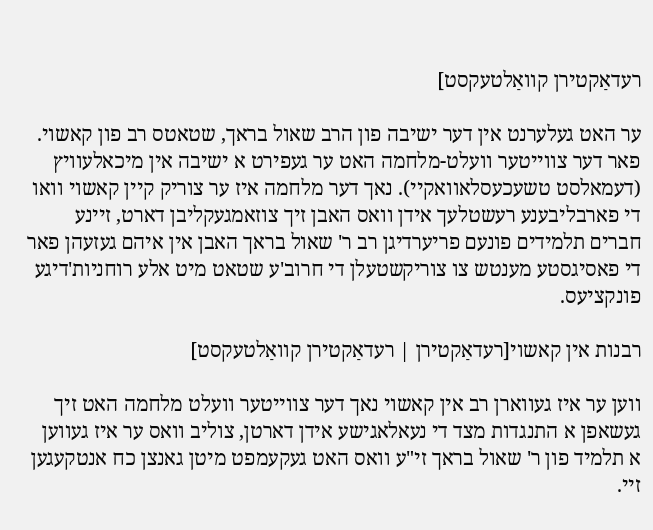רעדאַקטירן קוואַלטעקסט]

ער האט געלערנט אין דער ישיבה פון הרב שאול בראך, שטאטס רב פון קאשוי. פאר דער צווייטער וועלט-מלחמה האט ער געפירט א ישיבה אין מיכאלעוויץ (דעמאלסט טשעכעסלאוואקיי). נאך דער מלחמה איז ער צוריק קיין קאשוי וואו די פארבליבענע רעשטלעך אידן וואס האבן זיך צוזאמגעקליבן דארט, זיינע חברים תלמידים פונעם פריערדיגן רב ר' שאול בראך האבן אין איהם געזעהן פאר די פאסיגסטע מענטש צו צוריקשטעלן די חרוב'ע שטאט מיט אלע רוחניות'דיגע פונקציעס.

רבנות אין קאשוי[רעדאַקטירן | רעדאַקטירן קוואַלטעקסט]

ווען ער איז געווארן רב אין קאשוי נאך דער צווייטער וועלט מלחמה האט זיך געשאפן א התנגדות מצד די נעאלאגישע אידן דארטן, צוליב וואס ער איז געווען א תלמיד פון ר' שאול בראך זי"ע וואס האט געקעמפט מיטן גאנצן כח אנטקעגען זיי.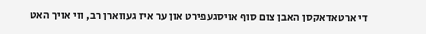די ארטאדאקסן האבן צום סוף אויסגעפירט און ער איז געווארן רב, ווי אויך האט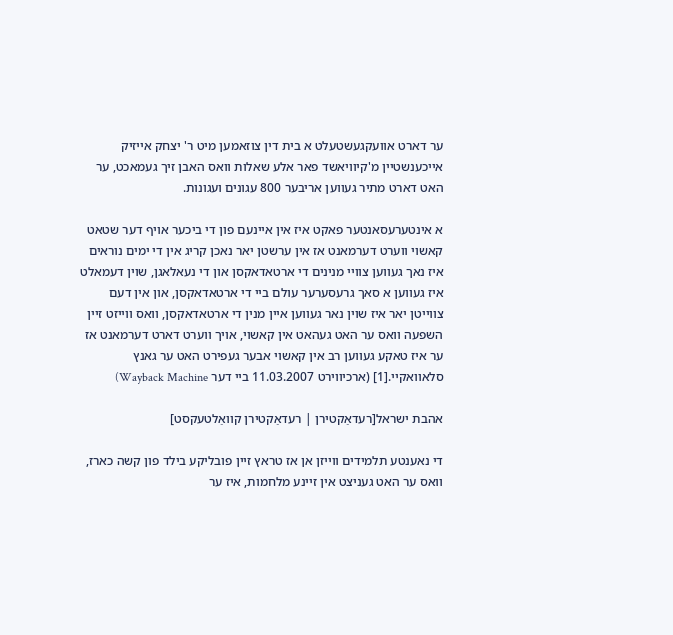ער דארט אוועקגעשטעלט א בית דין צוזאמען מיט ר' יצחק אייזיק אייכענשטיין מ'קיוויאשד פאר אלע שאלות וואס האבן זיך געמאכט, ער האט דארט מתיר געווען אריבער 800 עגונים ועגונות.

א אינטערעסאנטער פאקט איז אין איינעם פון די ביכער אויף דער שטאט קאשוי ווערט דערמאנט אז אין ערשטן יאר נאכן קריג אין די ימים נוראים איז נאך געווען צוויי מנינים די ארטאדאקסן און די נעאלאגן, שוין דעמאלט איז געווען א סאך גרעסערער עולם ביי די ארטאדאקסן, און אין דעם צווייטן יאר איז שוין נאר געווען איין מנין די ארטאדאקסן, וואס ווייזט זיין השפעה וואס ער האט געהאט אין קאשוי, אויך ווערט דארט דערמאנט אז ער איז טאקע געווען רב אין קאשוי אבער געפירט האט ער גאנץ סלאוואקיי.[1] (ארכיווירט 11.03.2007 ביי דער Wayback Machine)

אהבת ישראל[רעדאַקטירן | רעדאַקטירן קוואַלטעקסט]

די נאענטע תלמידים ווייזן אן אז טראץ זיין פובליקע בילד פון קשה כארז, וואס ער האט געניצט אין זיינע מלחמות, איז ער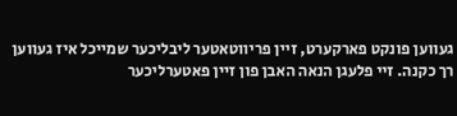געווען פונקט פארקערט, זיין פריווטאטער ליבליכער שמייכל איז געווען רך כקנה. זיי פלעגן הנאה האבן פון זיין פאטערליכער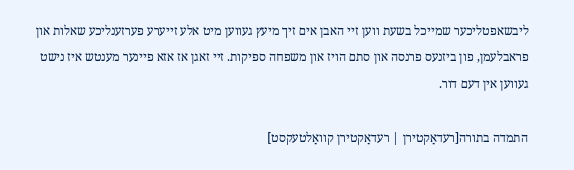ליבשאפטליכער שמייכל בשעת ווען זיי האבן אים זיך מיעץ געווען מיט אלע זייערע פערזענליכע שאלות און פראבלעמן, פון ביזנעס פרנסה און סתם הויז און משפחה ספיקות. זיי זאגן אז אזא פיינער מענטש איז נישט געווען אין דעם דור.

התמדה בתורה[רעדאַקטירן | רעדאַקטירן קוואַלטעקסט]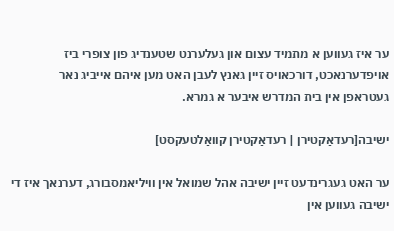ער איז געווען א מתמיד עצום און געלערנט שטענדיג פון צופרי ביז אויפדערנאכט, דורכאויס זיין גאנץ לעבן האט מען איהם אייביג נאר געטראפן אין בית המדרש איבער א גמרא.

ישיבה[רעדאַקטירן | רעדאַקטירן קוואַלטעקסט]

ער האט געגרינדעט זיין ישיבה אהל שמואל אין וויליאמסבורג, דערנאך איז די ישיבה געווען אין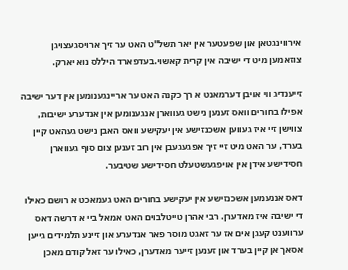אירווינגטאן און שפעטער אין יאר תשל"ט האט ער זיך ארויסגעצויגן צוזאמען מיט די ישיבה אין קרית קאשוי.בעדפארד היללס נוא יארק.

זייענדיג ווי אויבן דערמאנט א רך כקנה האט ער אריינגענומען אין דער ישיבה אפילו בחורים וואס זענען נישט געווארן אנגענומען אין אנדערע ישיבות, צווישן זיי איז געווען אשכנזישע אין יעקישע וואס האבן נישט געהאט קיין בערד, ער האט מיט זיי זיך אפגעגעבן אין רוב זענען צום סוף געווארן חסידישע אידן אין אויפגעשטעלט חסידישע שטיבער.

דאס אננעמען אשכנזישע אין יעקישע בחורים האט געמאכט א רושם כאילו די ישיבה איז מאדערן. רבי אהרן טייטלבוים האט אמאל ביי א דרשה דאס ערווענט קעגן אים אז ער זאגט מוסר פאר אנדערע און זיינע תלמידים גייען אסאך אן קיין בערד און זענען זייער מאדערן, כאילו ער זאל קודם מאכן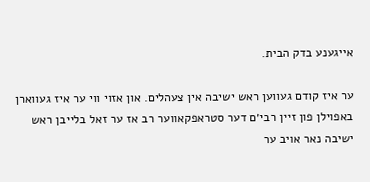אייגענע בדק הבית.

ער איז קודם געווען ראש ישיבה אין צעהלים. און אזוי ווי ער איז געווארן באפוילן פון זיין רבי׳ם דער סטראפקאווער רב אז ער זאל בלייבן ראש ישיבה נאר אויב ער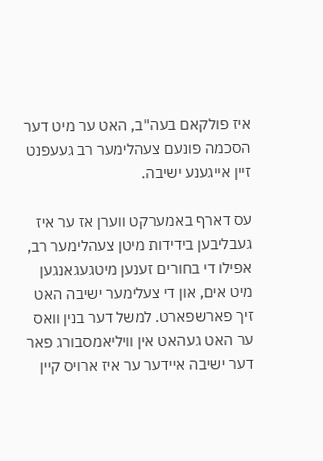איז פולקאם בעה"ב, האט ער מיט דער הסכמה פונעם צעהלימער רב געעפנט זיין אייגענע ישיבה.

עס דארף באמערקט ווערן אז ער איז געבליבען בידידות מיטן צעהלימער רב, אפילו די בחורים זענען מיטגעגאנגען מיט אים, און די צעלימער ישיבה האט זיך פארשפארט. למשל דער בנין וואס ער האט געהאט אין וויליאמסבורג פאר דער ישיבה איידער ער איז ארויס קיין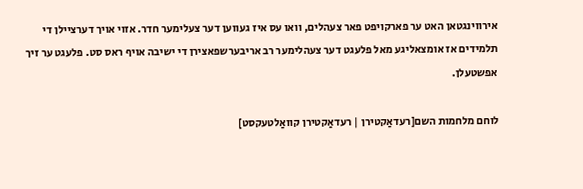אירווינגטאן האט ער פארקויפט פאר צעהלים, וואו עס איז געווען דער צעלימער חדר. אזוי אויך דערציילן די תלמידים אז אומצאליגע מאל פלעגט דער צעהלימער רב אריבערשפאצירן די ישיבה אויף ראס סט. פלעגט ער זיך אפשטעלן.

לוחם מלחמות השם[רעדאַקטירן | רעדאַקטירן קוואַלטעקסט]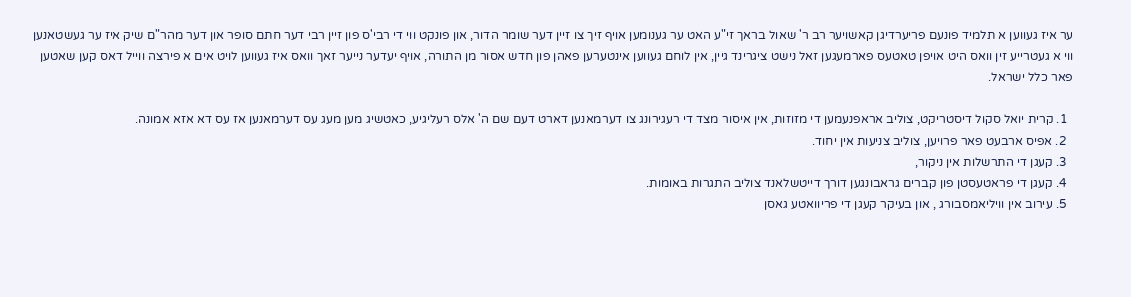ער איז געווען א תלמיד פונעם פריערדיגן קאשויער רב ר' שאול בראך זי"ע האט ער גענומען אויף זיך צו זיין דער שומר הדור, און פונקט ווי די רבי'ס פון זיין רבי דער חתם סופר און דער מהר"ם שיק איז ער געשטאנען ווי א געטרייע זין וואס היט אויפן טאטעס פארמעגען זאל נישט ציגרינד גיין, אין לוחם געווען אינטערען פאהן פון חדש אסור מן התורה, אויף יעדער נייער זאך וואס איז געווען לויט אים א פירצה ווייל דאס קען שאטען פאר כלל ישראל.

  1. קרית יואל סקול דיסטריקט, צוליב אראפנעמען די מזוזות, אין איסור מצד די רעגירונג צו דערמאנען דארט דעם שם ה' אלס רעליגיע, כאטשיג מען מעג עס דערמאנען אז עס דא אזא אמונה.
  2. אפיס ארבעט פאר פרויען, צוליב צניעות אין יחוד.
  3. קעגן די התרשלות אין ניקור,
  4. קעגן די פראטעסטן פון קברים גראבונגען דורך דייטשלאנד צוליב התגרות באומות.
  5. עירוב אין וויליאמסבורג , און בעיקר קעגן די פריוואטע גאסן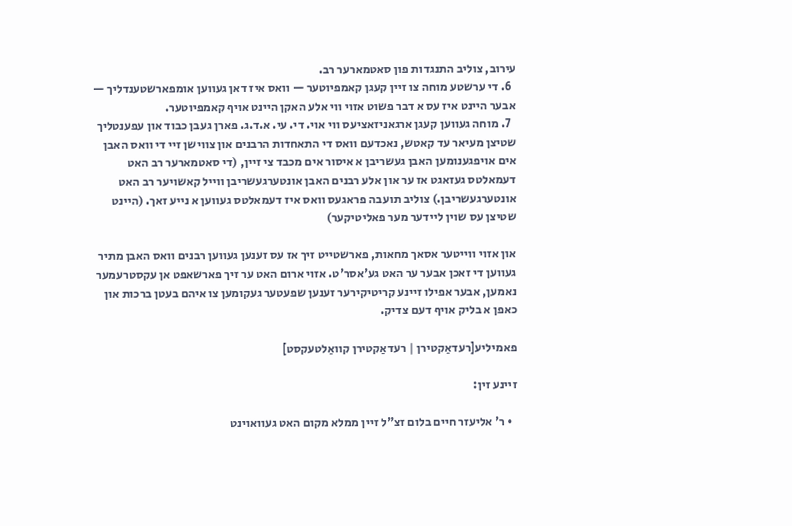עירוב, צוליב התנגדות פון סאטמארער רב.
  6. די ערשטע מוחה צו זיין קעגן קאמפיוטער — וואס איז דאן געווען אומפארשטענדליך — אבער היינט איז עס א דבר פשוט אזוי ווי אלע האקן היינט אויף קאמפיוטער.
  7. מוחה געווען קעגן ארגאניזאציעס ווי אוי. די. עי. א.ד.ג. פארן געבן כבוד און עפענטליך שטיצן מעיאר עד קאטש, נאכדעם וואס די התאחדות הרבנים און צווישן זיי די וואס האבן אים אויפגענומען האבן געשריבן א איסור אים מכבד צי זיין, (די סאטמארער רב האט דעמאלטס געזאגט אז ער און אלע רבנים האבן אונטערגעשריבן ווייל קאשויער רב האט אונטערגעשריבן.) צוליב תועבה פראגעס וואס איז דעמאלטס געווען א נייע זאך. (היינט שטיצן עס שוין ליידער מער פאליטיקער)

און אזוי ווייטער אסאך מחאות, פארשטייט זיך אז עס זענען געווען רבנים וואס האבן מתיר געווען די זאכן אבער ער האט גע'אסר'ט. אזוי ארום האט ער זיך פארשאפט אן עקסטרעמער נאמען, אבער אפילו זיינע קריטיקירער זענען שפעטער געקומען צו איהם בעטן ברכות און כאפן א בליק אויף דעם צדיק.

פאמיליע[רעדאַקטירן | רעדאַקטירן קוואַלטעקסט]

זיינע זין:

  • ר' אליעזר חיים בלום זצ"ל זיין ממלא מקום האט געוואוינט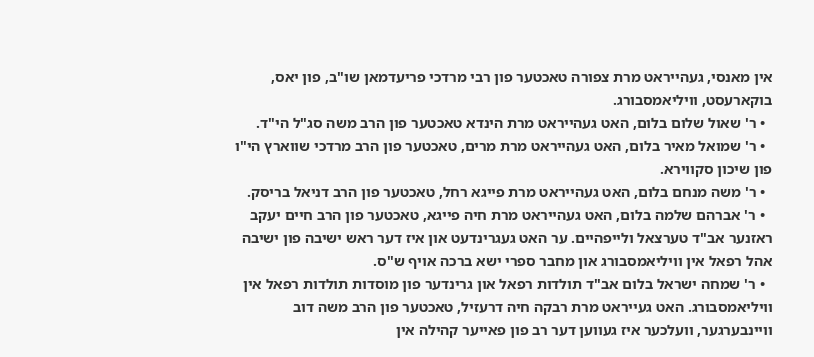אין מאנסי, געהייראט מרת צפורה טאכטער פון רבי מרדכי פריעדמאן שו"ב, פון יאס, בוקארעסט, וויליאמסבורג.
  • ר' שאול שלום בלום, האט געהייראט מרת הינדא טאכטער פון הרב משה סג"ל הי"ד.
  • ר' שמואל מאיר בלום, האט געהייראט מרת מרים, טאכטער פון הרב מרדכי שווארץ הי"ו פון שיכון סקווירא.
  • ר' משה מנחם בלום, האט געהייראט מרת פייגא רחל, טאכטער פון הרב דניאל בריסק.
  • ר' אברהם שלמה בלום, האט געהייראט מרת חיה פייגא, טאכטער פון הרב חיים יעקב ראזנער אב"ד טערצאל ולייפהיים. ער האט געגרינדעט און איז דער ראש ישיבה פון ישיבה אהל רפאל אין וויליאמסבורג און מחבר ספרי ישא ברכה אויף ש"ס.
  • ר' שמחה ישראל בלום אב"ד תולדות רפאל און גרינדער פון מוסדות תולדות רפאל אין וויליאמסבורג. האט געייראט מרת רבקה חיה דרעזיל, טאכטער פון הרב משה דוב וויינבערגער, וועלכער איז געווען דער רב פון פאייער קהילה אין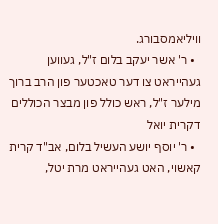וויליאמסבורג.
  • ר' אשר יעקב בלום ז"ל, געווען געהייראט צו דער טאכטער פון הרב ברוך מילער ז"ל, ראש כולל פון מבצר הכוללים דקרית יואל
  • ר' יוסף יושע העשיל בלום, אב"ד קרית קאשוי, האט געהייראט מרת יטל,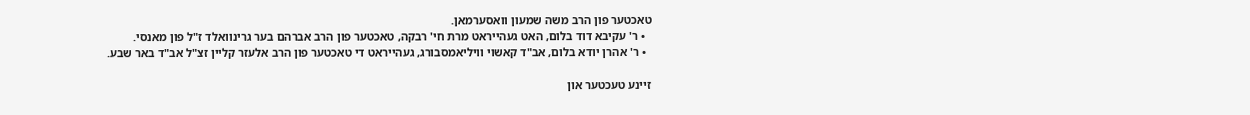טאכטער פון הרב משה שמעון וואסערמאן.
  • ר' עקיבא דוד בלום, האט געהייראט מרת חי' רבקה, טאכטער פון הרב אברהם בער גרינוואלד ז"ל פון מאנסי.
  • ר' אהרן יודא בלום, אב"ד קאשוי וויליאמסבורג, געהייראט די טאכטער פון הרב אלעזר קליין זצ"ל אב"ד באר שבע.

זיינע טעכטער און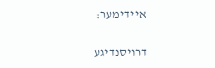איידימער:

דרויסנדיגע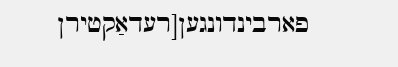פארבינדונגען[רעדאַקטירן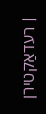| רעדאַקטירן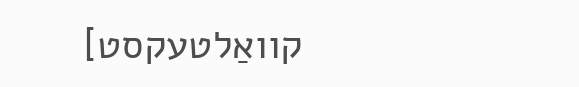קוואַלטעקסט]